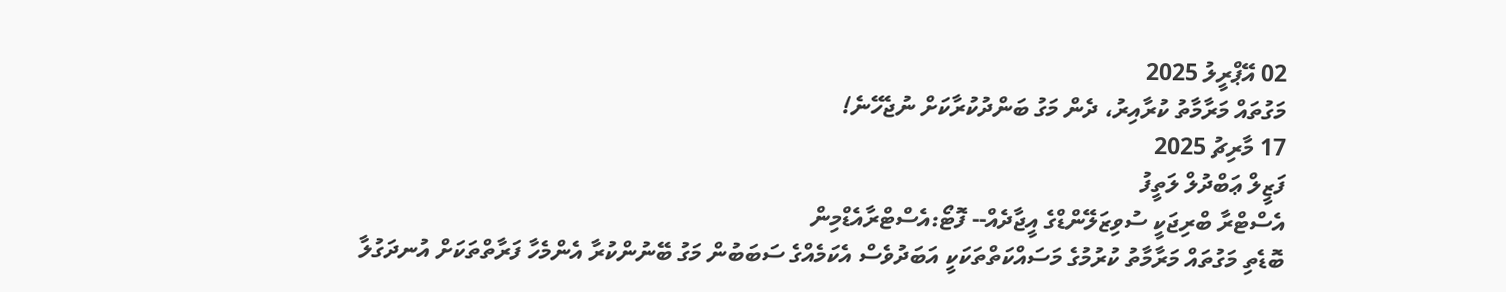02 އޭޕްރީލު 2025
މަގުތައް މަރާމާތު ކުރާއިރު، ދެން މަގު ބަންދުކުރާކަށް ނުޖެހޭނެ!
17 މާރިޗު 2025
ފަޒީލް ޢަބްދުލް ލަތީފު
އެސްޓްރާ ބްރިޖަކީ ސުވިޒަލޭންޑްގެ އީޖާދެއް-- ފޮޓޯ:އެސްޓްރާއެޑްމިން
ބޮޑެތި މަގުތައް މަރާމާތު ކުރުމުގެ މަސައްކަތްތަކަކީ އަބަދުވެސް އެކަމެއްގެ ސަބަބުން މަގު ބޭނުންކުރާ އެންމެހާ ފަރާތްތަކަށް އުނދަގުލާ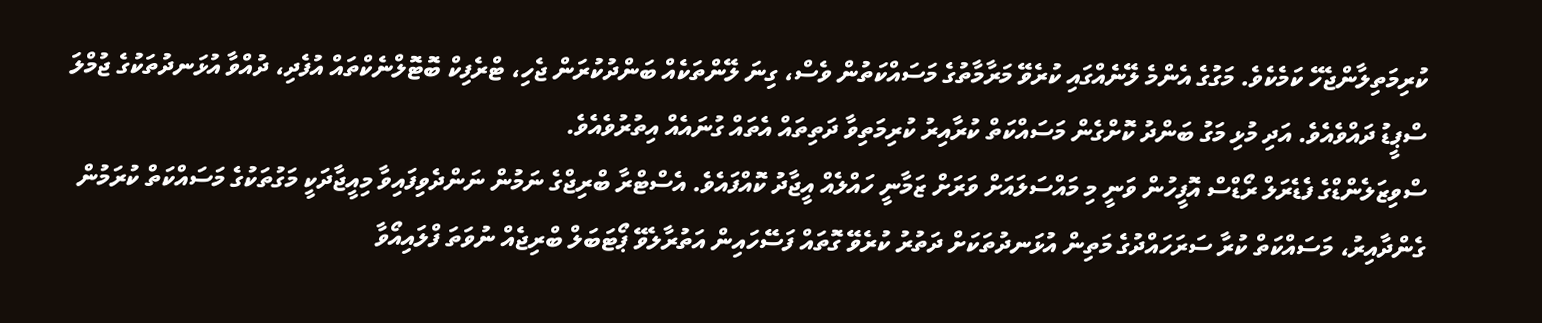ކުރިމަތިލާންޖެހޭ ކަމެކެވެ. މަގުގެ އެންމެ ލޭނެއްގައި ކުރެވޭ މަރާމާތުގެ މަސައްކަތުން ވެސް، ގިނަ ލޭންތަކެއް ބަންދުކުރަން ޖެހި، ޓްރެފިކް ބޮޓޮލްނެކްތައް އުފެދި، ދުއްވާ އުޅަނދުތަކުގެ ޖުމްލަ ސްޕީޑު ދައްވެއެވެ. އަދި މުޅި މަގު ބަންދު ކޮށްގެން މަސައްކަތް ކުރާއިރު ކުރިމަތިވާ ދަތިތައް އެތައް ގުނައެއް އިތުރުވެއެވެ.
ސްވިޒަލެންޑްގެ ފެޑެރަލް ރޯޑްސް އޮފީހުން ވަނީ މި މައްސަލައަށް ވަރަށް ޒަމާނީ ހައްލެއް އީޖާދު ކޮއްފައެވެ. އެސްޓްރާ ބްރިޖްގެ ނަމުން ނަންދެވިފައިވާ މިއީޖާދަކީ މަގުތަކުގެ މަސައްކަތް ކުރަމުން ގެންދާއިރު، މަސައްކަތް ކުރާ ސަރަހައްދުގެ މަތިން އުޅަނދުތަކަށް ދަތުރު ކުރެވޭ ގޮތައް ފަސޭހައިން އަތުރާލެވޭ ޕޯޓަބަލް ބްރިޖެއް ނުވަތަ ފްލައިއޯވާ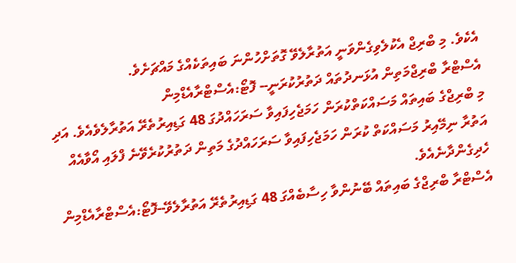އެކެވެ. މި ބްރިޖް އެކުލެވިގެންވަނީ އަތުރާލެވޭ ގޮތަށްހުންނަ ބައިތަކެއްގެ މައްޗަށެވެ.
އެސްޓްރާ ބްރިޖްމަތިން އުޅަނދުތައް ދަތުރުކުރަނީ-- ފޮޓޯ:އެސްޓްރާއެޑްމިން
މި ބްރިޖްގެ ބައިތައް މަސައްކަތްކުރަން ހަމަޖެހިފައިވާ ސަރަހައްދުގަ 48 ގަޑިއިރުތެރޭ އަތުރާލެވެއެވެ. އަދި އަތުރާ ނިމޭއިރު މަސައްކަތް ކުރަން ހަމަޖެހިފައިވާ ސަރަހައްދުގެ މަތިން ދަތުރުކުރެވޭނެ ފްލައި އޯވާއެއް ހެދިގެންދާނެއެވެ.
އެސްޓްރާ ބްރިޖްގެ ބައިތައް ބޭނުންވާ ހިސާބެއްގަ 48 ގަޑިއިރުތެރޭ އަތުރާލެވޭ--ފޮޓޯ:އެސްޓްރާއެޑްމިން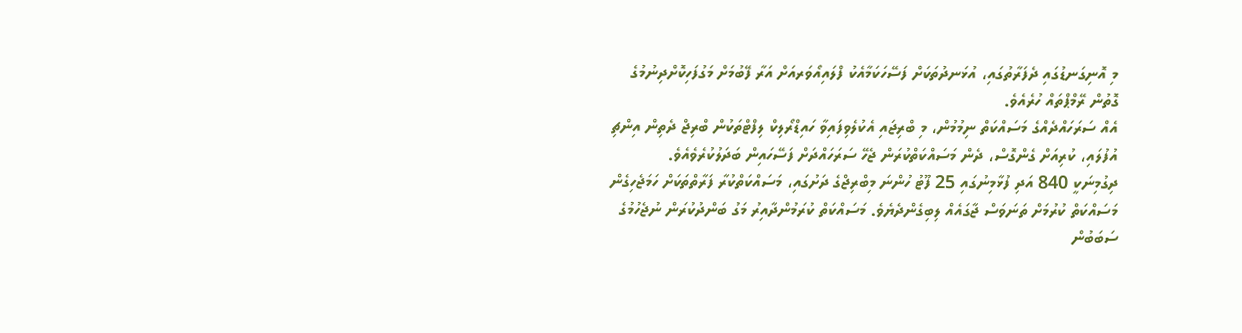މި އޮނިގަނޑުގައި ދެފަރާތުގައި، އުޅަނދުތަކަށް ފަސޭހަކަމާއެކު ފްލައިއޯވަރއަށް އަރާ ފޭބުމަށް މަގުފަހިކޮށްދިނުމުގެ ގޮތުން ރޭމްޕްތައް ހުރެއެވެ.
އެއް ސަރަހައްދެއްގެ މަސައްކަތް ނިމުމުން، މި ބްރިޖައި އެކުލެވިފައިވާ ހައިޑްރޯލިކް ލިފްޓްތަކުން ބްރިޖް ދެތިން އިންޗި އުފުލައި، ކުރިއަށް ގެންގޮސް، ދެން މަސައްކަތްކުރަން ޖެހޭ ސަރަހައްދަށް ފަސޭހައިން ބަދަލުކުރެވެއެވެ.
ދިގުމިނަކީ 840 އަދި ފުޅާމިނުގައި 25 ފޫޓު ހުންނަ މިބްރިޖްގެ ދަށުގައި، މަސައްކަތްކުރާ ފަރާތްތަކަށް ހަމަޖެހިގެން މަސައްކަތް ކުރުމަށް ތަނަވަސް ޖާގައެއް ލިބިގެންދެޔެވެ. މަސައްކަތް ކުރަމުންދާއިރު މަގު ބަންދުކުރަން ނުޖެހުމުގެ ސަބަބުން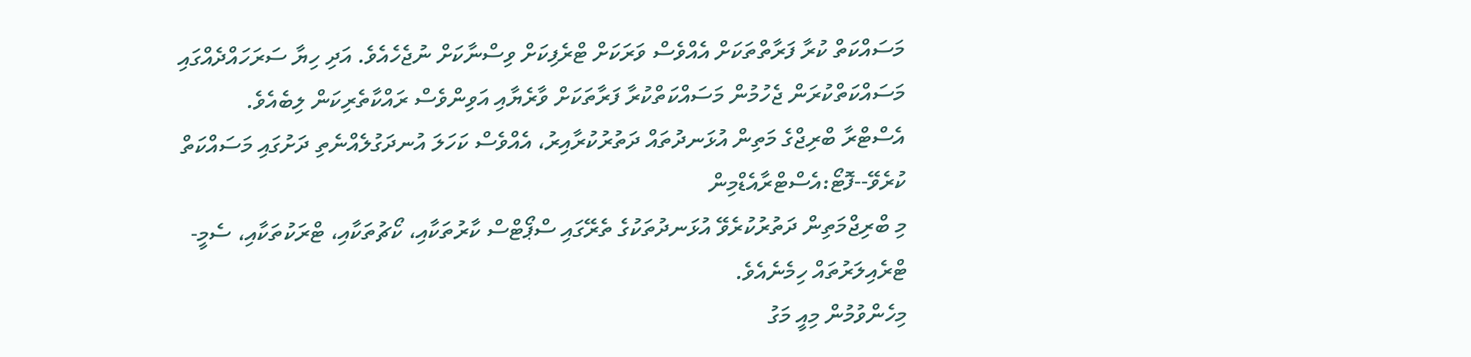މަސައްކަތް ކުރާ ފަރާތްތަކަށް އެއްވެސް ވަރަކަށް ޓްރެފިކަށް ވިސްނާކަށް ނުޖެހެއެވެ. އަދި ހިޔާ ސަރަހައްދެއްގައި މަސައްކަތްކުރަން ޖެހުމުން މަސައްކަތްކުރާ ފަރާތަކަށް ވާރެޔާއި އަވިންވެސް ރައްކާތެރިކަން ލިބެއެވެ.
އެސްޓްރާ ބްރިޖްގެ މަތިން އުޅަނދުތައް ދަތުރުކުރާއިރު، އެއްވެސް ކަހަލަ އުނދަގުލެއްނެތި ދަށުގައި މަސައްކަތް ކުރެވޭ--ފޮޓޯ:އެސްޓްރާއެޑްމިން
މި ބްރިޖްމަތިން ދަތުރުކުރެވޭ އުޅަނދުތަކުގެ ތެރޭގައި ސްޕޯޓްސް ކާރުތަކާއި، ކޯޗުތަކާއި، ޓްރަކުތަކާއި، ސެމީ-ޓްރެއިލަރުތައް ހިމެނެއެވެ.
މިހެންވުމުން މިއީ މަގު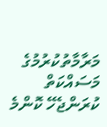މަރާމާތުކުރުމުގެ މަސައްކަތް ކުރަންޖެހޭ ކޮންމެ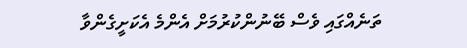ތަނެއްގައި ވެސް ބޭނުންކުރުމަށް އެންމެ އެކަށީގެންވާ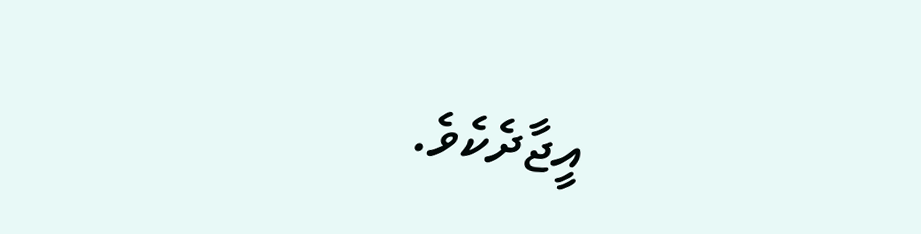އީޖާދެކެވެ.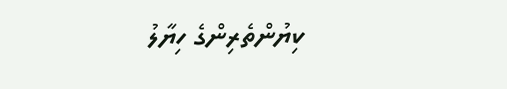ކިޔުންތެރިންގެ ހިޔާލު